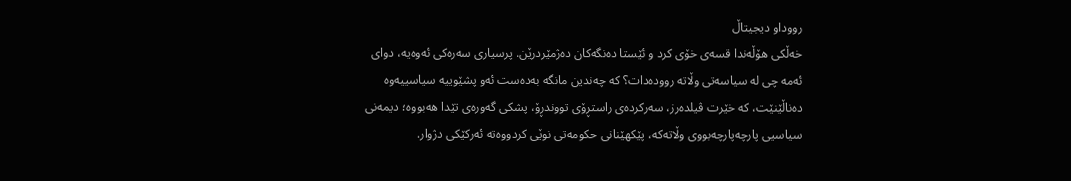رووداو دیجیتاڵ
خەڵکی هۆڵەندا قسەی خۆی کرد و ئێستا دەنگەکان دەژمێردرێن. پرسیاری سەرەکی ئەوەیە، دوای ئەمە چی لە سیاسەتی وڵاتە روودەدات؟ کە چەندین مانگە بەدەست ئەو پشێوییە سیاسییەوە دەناڵێنێت، کە خێرت ڤیلدەرز، سەرکردەی راستڕۆی تووندڕۆ، پشکی گەورەی تێدا هەبووە؛ دیمەنی سیاسیی پارچەپارچەبووی وڵاتەکە، پێکهێنانی حکومەتی نوێی کردووەتە ئەرکێکی دژوار.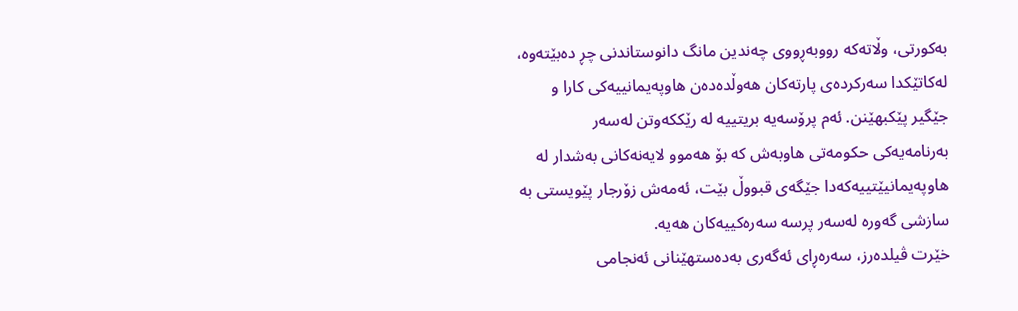بەکورتی، وڵاتەکە رووبەڕووی چەندین مانگ دانوستاندنی چڕ دەبێتەوە، لەکاتێکدا سەرکردەی پارتەکان هەوڵدەدەن هاوپەیمانییەکی کارا و جێگیر پێکبهێنن. ئەم پرۆسەیە بریتییە لە رێککەوتن لەسەر بەرنامەیەکی حکومەتی هاوبەش کە بۆ هەموو لایەنەکانی بەشدار لە هاوپەیمانیێتییەکەدا جێگەی قبووڵ بێت، ئەمەش زۆرجار پێویستی بە سازشی گەورە لەسەر پرسە سەرەکییەکان هەیە.
خێرت ڤیلدەرز، سەرەڕای ئەگەری بەدەستهێنانی ئەنجامی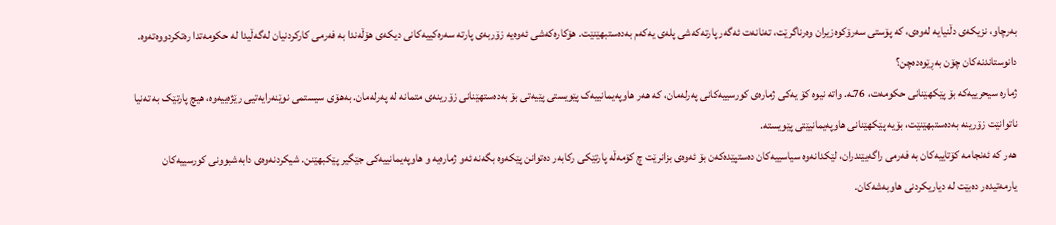بەرچاو، نزیکەی دڵنیایە لەوەی، کە پۆستی سەرۆکوەزیران وەرناگرێت، تەنانەت ئەگەر پارتەکەشی پلەی یەکەم بەدەستبهێنێت. هۆکارەکەشی ئەوەیە زۆربەی پارتە سەرەکییەکانی دیکەی هۆڵەندا بە فەرمی کارکردنیان لەگەڵیدا لە حکومەتدا رەتکردووەتەوە.
دانوستاندنەکان چۆن بەڕێوەدەچن؟
ژمارە سیحرییەکە بۆ پێکهێنانی حکومەت، 76ـە. واتە نیوە کۆ یەکی ژمارەی کورسییەکانی پەرلەمان، کە هەر هاوپەیمانییەک پێویستی پێیەتی بۆ بەدەستهێنانی زۆرینەی متمانە لە پەرلەمان. بەهۆی سیستمی نوێنەرایەتیی رێژەییەوە، هیچ پارتێک بە تەنیا ناتوانێت زۆرینە بەدەستبهێنێت، بۆیە پێکهێنانی هاوپەیمانیێتی پێویستە.
هەر کە ئەنجامە کۆتاییەکان بە فەرمی راگەیێندران، لێکدانەوە سیاسییەکان دەستپێدەکەن بۆ ئەوەی بزانرێت چ کۆمەڵە پارتێکی رکابەر دەتوانن پێکەوە بگەنە ئەو ژمارەیە و هاوپەیمانییەکی جێگیر پێکبهێنن. شیکردنەوەی دابەشبوونی کورسییەکان یارمەتیدەر دەبێت لە دیاریکردنی هاوبەشەکان.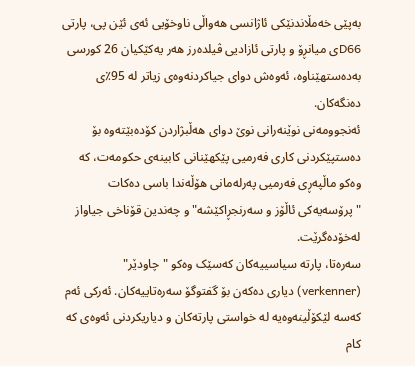بەپێی خەمڵاندنێکی ئاژانسی هەواڵی ناوخۆیی ئەی ئێن پی، پارتی D66ی میانڕۆ و پارتی ئازادیی ڤیلدەرز هەر یەکێکیان 26 کورسی بەدەستهێناوە، ئەوەش دوای جیاکردنەوەی زیاتر لە 95٪ی دەنگەکان.
ئەنجوومەنی نوێنەرانی نوێ دوای هەڵبژاردن کۆدەبێتەوە بۆ دەستپێکردنی کاری فەرمیی پێکهێنانی کابینەی حکومەت، کە وەکو ماڵپەڕی فەرمیی پەرلەمانی هۆڵەندا باسی دەکات "پرۆسەیەکی ئاڵۆز و سەرنجڕاکێشە" و چەندین قۆناخی جیاواز لەخۆدەگرێت.
سەرەتا، پارتە سیاسییەکان کەسێک وەکو "چاودێر" (verkenner) دیاری دەکەن بۆ گفتوگۆ سەرەتاییەکان. ئەرکی ئەم کەسە لێکۆڵینەوەیە لە خواستی پارتەکان و دیاریکردنی ئەوەی کە کام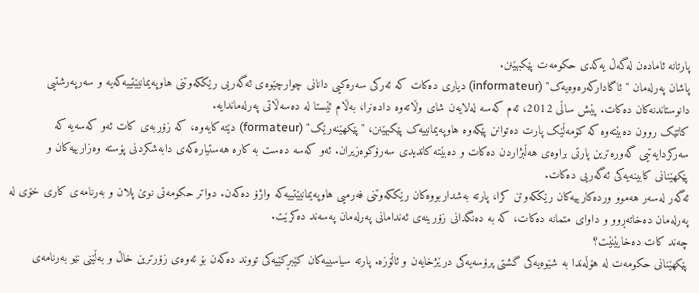پارتانە ئامادەن لەگەڵ یەکدی حکومەت پێکبهێنن.
پاشان پەرلەمان "ئاگادارکەرەوەیەک" (informateur) دیاری دەکات کە ئەرکی سەرەکیی دانانی چوارچێوەی ئەگەریی رێککەوتنی هاوپەیمانیێتییەکەیە و سەرپەرشتیی دانوستاندنەکان دەکات. پێش ساڵی 2012، ئەم کەسە لەلایەن شای وڵاتەوە دادەنرا، بەڵام ئێستا لە دەسەڵاتی پەرلەماندایە.
کاتێک روون دەبێتەوە کە کۆمەڵێک پارت دەتوانن پێکەوە هاوپەیمانییەک پێکبهێنن، "پێکهێنەرێک" (formateur) دێتە کایەوە، کە زۆربەی کات ئەو کەسەیە کە سەرکردایەتیی گەورەترین پارتی براوەی هەڵبژاردن دەکات و دەبێتە کاندیدی سەرۆکوەزیران. ئەو کەسە دەست بە کارە هەستیارەکەی دابەشکردنی پۆستە وەزارییەکان و پێکهێنانی کابینەیەکی ئەگەریی دەکات.
ئەگەر لەسەر هەموو وردەکارییەکان رێککەوتن کرا، پارتە بەشداربووەکان رێککەوتنی فەرمیی هاوپەیمانیێتییەکە واژۆ دەکەن. دواتر حکومەتی نوێ پلان و بەرنامەی کاری خۆی لە پەرلەمان دەخاتەڕوو و داوای متمانە دەکات، کە بە دەنگدانی زۆرینەی ئەندامانی پەرلەمان پەسەند دەکرێت.
چەند کات دەخایێنێت؟
پێکهێنانی حکومەت لە هۆڵەندا بە شێوەیەکی گشتی پرۆسەیەکی درێژخایەن و ئاڵۆزە. پارتە سیاسییەکان کێبڕکێیەکی تووند دەکەن بۆ ئەوەی زۆرترین خاڵ و بەڵێنی نێو بەرنامەی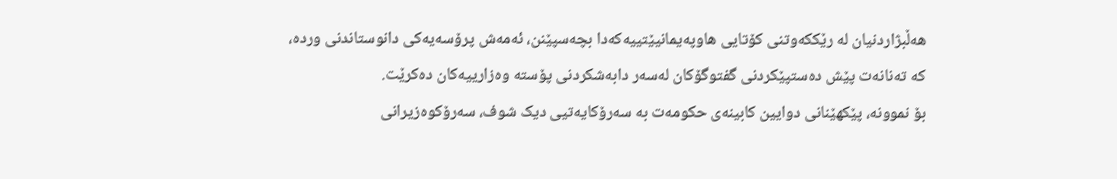هەڵبژاردنیان لە رێککەوتنی کۆتایی هاوپەیمانیێتییەکەدا بچەسپێنن، ئەمەش پرۆسەیەکی دانوستاندنی وردە، کە تەنانەت پێش دەستپێکردنی گفتوگۆکان لەسەر دابەشکردنی پۆستە وەزارییەکان دەکرێت.
بۆ نموونە، پێکهێنانی دوایین کابینەی حکومەت بە سەرۆکایەتیی دیک شوف، سەرۆکوەزیرانی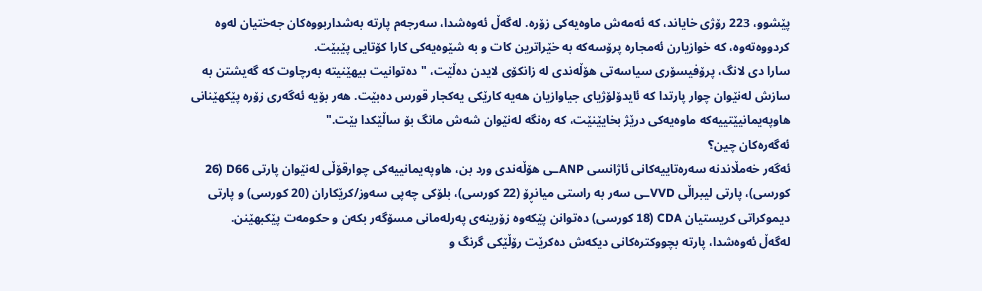پێشوو، 223 رۆژی خایاند، کە ئەمەش ماوەیەکی زۆرە. لەگەڵ ئەوەشدا، سەرجەم پارتە بەشداربووەکان جەختیان لەوە کردووەتەوە، کە خوازیارن ئەمجارە پرۆسەکە بە خێراترین کات و بە شێوەیەکی کارا کۆتایی پێبێت.
سارا دی لانگ، پرۆفیسۆری سیاسەتی هۆڵەندی لە زانکۆی لایدن دەڵێت، "دەتوانیت بیهێنیتە بەرچاوت کە گەیشتن بە سازش لەنێوان چوار پارتدا کە ئایدۆلۆژیای جیاوازیان هەیە کارێکی یەکجار قورس دەبێت. هەر بۆیە ئەگەری زۆرە پێکهێنانی هاوپەیمانیێتییەکە ماوەیەکی درێژ بخایێنێت، کە رەنگە لەنێوان شەش مانگ بۆ ساڵێکدا بێت."
ئەگەرەکان چین؟
ئەگەر خەمڵاندنە سەرەتاییەکانی ئاژانسی ANPـی هۆڵەندی ورد بن، هاوپەیمانییەکی چوارقۆڵی لەنێوان پارتی D66 (26 کورسی)، پارتی لیبراڵی VVDـی سەر بە راستی میانڕۆ (22 کورسی)، بلۆکی چەپی سەوز/کرێکاران (20 کورسی) و پارتی دیموکراتی کریستیان CDA (18 کورسی) دەتوانن پێکەوە زۆرینەی پەرلەمانی مسۆگەر بکەن و حکومەت پێکبهێنن.
لەگەڵ ئەوەشدا، پارتە بچووکترەکانی دیکەش دەکرێت رۆڵێکی گرنگ و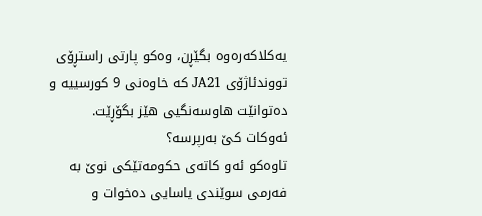یەکلاکەرەوە بگێڕن، وەکو پارتی راستڕۆی تووندئاژۆی JA21 کە خاوەنی 9 کورسییە و دەتوانێت هاوسەنگیی هێز بگۆڕێت.
ئەوکات کێ بەرپرسە؟
تاوەکو ئەو کاتەی حکومەتێکی نوێ بە فەرمی سوێندی یاسایی دەخوات و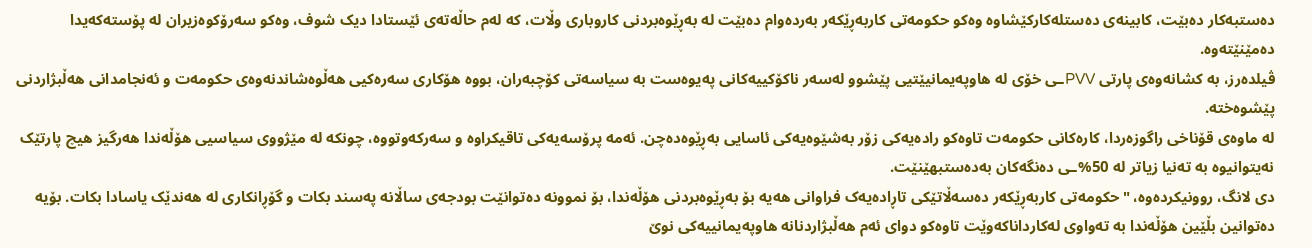دەستبەکار دەبێت، کابینەی دەستلەکارکێشاوە وەکو حکومەتی کاربەڕێکەر بەردەوام دەبێت لە بەڕێوەبردنی کاروباری وڵات، کە لەم حاڵەتەی ئێستادا دیک شوف، وەکو سەرۆکوەزیران لە پۆستەکەیدا دەمێنێتەوە.
ڤیلدەرز، بە کشانەوەی پارتی PVVـی خۆی لە هاوپەیمانیێتیی پێشوو لەسەر ناکۆکییەکانی پەیوەست بە سیاسەتی کۆچبەران، بووە هۆکاری سەرەکیی هەڵوەشاندنەوەی حکومەت و ئەنجامدانی هەڵبژاردنی پێشوەختە.
لە ماوەی قۆناخی راگوزەردا، کارەکانی حکومەت تاوەکو رادەیەکی زۆر بەشێوەیەکی ئاسایی بەڕێوەدەچن. ئەمە پرۆسەیەکی تاقیکراوە و سەرکەوتووە، چونکە لە مێژووی سیاسیی هۆڵەندا هەرگیز هیچ پارتێک نەیتوانیوە بە تەنیا زیاتر لە 50%ـی دەنگەکان بەدەستبهێنێت.
دی لانگ، روونیکردەوە، "حکومەتی کاربەڕێکەر دەسەڵاتێکی تاڕادەیەک فراوانی هەیە بۆ بەڕێوەبردنی هۆڵەندا، بۆ نموونە دەتوانێت بودجەی ساڵانە پەسند بکات و گۆڕانکاری لە هەندێک یاسادا بکات. بۆیە دەتوانین بڵێین هۆڵەندا بە تەواوی لەکارداناکەوێت تاوەکو دوای ئەم هەڵبژاردنانە هاوپەیمانییەکی نوێ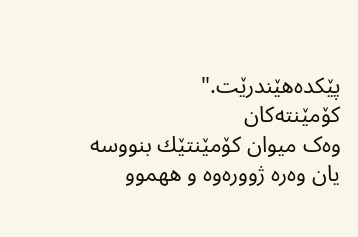پێکدەهێندرێت."
کۆمێنتەکان
وەک میوان کۆمێنتێك بنووسە یان وەرە ژوورەوە و ههموو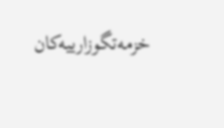خزمەتگوزارییەکان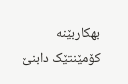بهكاربێنه
کۆمێنتێک دابنێ